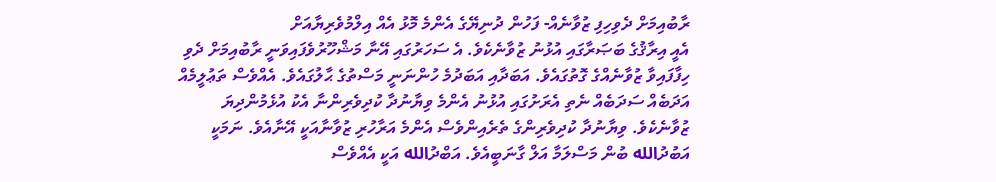ރާބުއިމަށް ދެވިހިފި ޒުވާނެއް- ފަހުން ދުނިޔޭގެ އެންމެ މޮޅު އެއް އިލްމުވެރިޔާއަށް
އެއީ އިރާޤުގެ ބަޞަރާގައި އުޅުނު ޒުވާނެކެވެ. އެ ސަހަރުގައި އޭނާ މަޝްހޫރުވެފައިވަނީ ރާބުއިމަށް ދެވި ހިފާފައިވާ ޒުވާނެއްގެ ގޮތުގައެވެ. އަބަދާއި އަބަދުމެ ހުންނަނީ މަސްތުގެ ޙާލުގައެވެ. އެއްވެސް ތަޢުލީމެއް އަދަބެއް ސަދަބެއް ނެތި އެރަށުގައި އުޅުނު އެންމެ ވިޔާނުދާ ކުދިވެރިންނާ އެކު އުޅެމުންދިޔަ ޒުވާނެކެވެ. ވިޔާނުދާ ކުދިވެރިންގެ ތެރެއިންވެސް އެންމެ އަރާހުރި ޒުވާނާއަކީ އޭނާއެވެ. ނަމަކީ އަބުދުالله ބުން މަސްލަމާ އަލް ގާނަބީއެވެ. އަބްދުالله އަކީ އެއްވެސް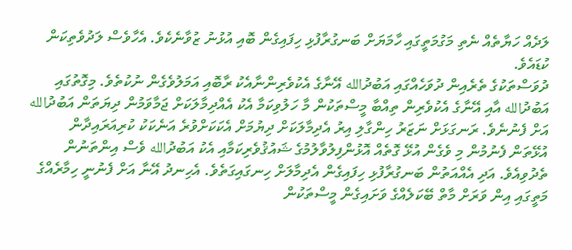ލަދެއް ހަޔާތެއް ނެތި މަގުމަތީގައި ހާމަޔަށް ބަނގުރާފުޅި ހިފައިގެން ބޮއި އުޅުނު ޒުވާނެކެވެ. އެހާވެސް ލަދުވެތިކަން ކުޑައެވެ.
ދުވަސްތަކުގެ ތެރެއިން ދުވަހެއްގައި އަބުދުالله އޭނާގެ އެކުވެރިންނާއެކު ރާބޮއި އަމަލުވެގެން ނުކުތެވެ. މިގޮތުގައި އަބުދުالله އާއި އޭނާގެ އެކުވެރިން ތިއްބާ މީސްތަކުން މާ ހަލުވިކަމާ އެކު އެއްދިމާލަކަށް ޖަމާވަމުން ދިޔަތަން އަބުދުالله އަށް ފެނުނެވެ. ރަނގަޅަށް ނަޒަރު ހިންގާލި އިރު އެދިމާލަކަށް ދިޔުމަށް އެކަކަށްވުރެ އަނެކަކު ކުރިއަރައިދާން އުޅޭތަން ފެނުމުން މި ވެގެން އުޅޭ ގޮތެއް އޮޅުންފިލުވާލުމުގެ ޝައުޤުވެރިކަމާއި އެކު އަބުދުالله ވެސް އިންތަނުން ތެދުވިއެވެ. އަދި އެއްއަތުން ބަނގުރާފުޅި ހިފައިގެން އެދިމާލަށް ހިނގައިގަތެވެ. އެހިނދު އޭނާ އަށް ފެނުނީ ހިމާރެއްގެ މަތީގައި އިން ވަރަށް މާތް ބޭކަލެއްގެ ވަށައިގެން މީސްތަކުން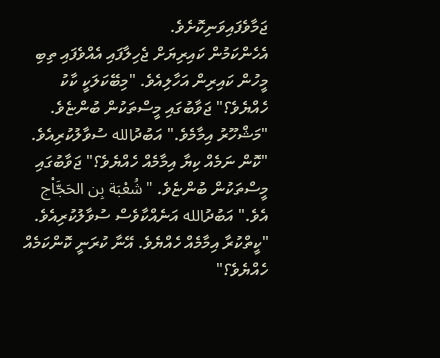ޖަމާވެފައިވަނިކޮށެވެ.
އެހެންކަމުން ކައިރިޔަށް ޖެހިލާފައި އެއްވެފައި ތިބި މީހުން ކައިރިން އަހާލިއެވެ. "މިބޭކަލަކީ ކާކު ހެއްޔެވެ؟" ޖަވާބުގައި މީސްތަކުން ބުންޏެވެ. "މަޝްހޫރު އިމާމެވެ." އަބުދުالله ސުވާލުކުރިއެވެ. "ކޮން ނަމެއް ކިޔާ އިމާމެއް ހެއްޔެވެ؟" ޖަވާބުގައި މީސްތަކުން ބުންޏެވެ. "شُعْبَة بِن الحَجَّاْج އެވެ." އަބުދުالله އަނެއްކާވެސް ސުވާލުކުރިއެވެ. "ކީތްކުރާ އިމާމެއް ހެއްޔެވެ. އޭނާ ކުރަނީ ކޮންކަމެއް ހެއްޔެވެ؟"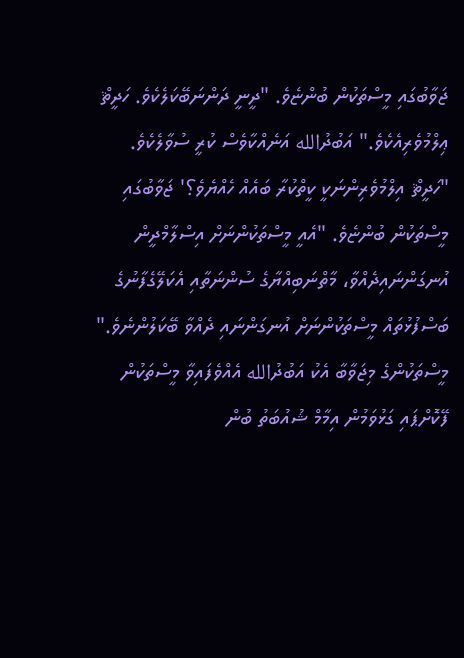ޖަވާބުގައި މީސްތަކުން ބުންޏެވެ. "ދީނީ ދަންނަބޭކަލެކެވެ. ހަދީޘް ޢިލްމުވެރިއެކެވެ." އަބުދުالله އަނެއްކާވެސް ކުރީ ސުވާލެކެވެ. "ހަދީޘް އިލްމުވެރިންނަކީ ކީތްކުރާ ބައެއް ހެއްޔެވެ؟' ޖަވާބުގައި މީސްތަކުން ބުންޏެވެ. "އެއީ މީސްތަކުންނަށް އިސްލާމްދީން އުނގަންނައިދެއްވާ، މާތްނަބިއްޔާގެ ސުންނަތާއި އެކަލޭގެފާނުގެ ބަސްފުޅުތައް މީސްތަކުންނަށް އުނގަންނައި ދެއްވާ ބޭކަލުންނެވެ."
މީސްތަކުންގެ މިޖަވާބާ އެކު އަބުދުالله އެއްވެފައިވާ މީސްތަކުން ފޭކޮށްޕައި ގަޅުވަމުން އިމާމް ޝުއުބަތު ބުން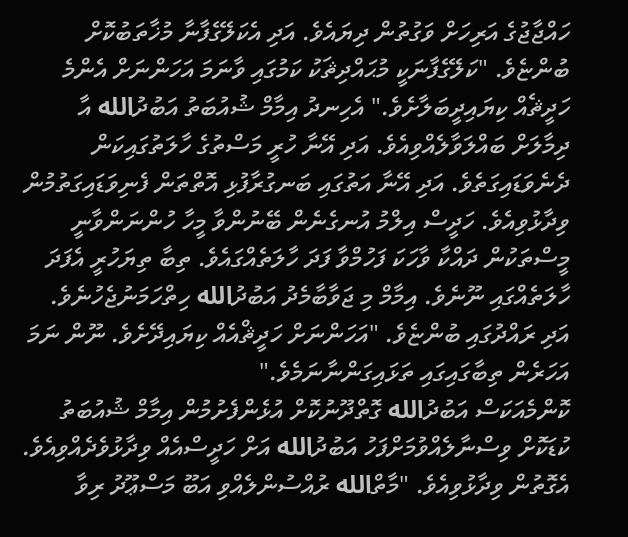ހައްޖާޖުގެ އަރިހަށް ވަގުތުން ދިޔައެވެ. އަދި އެކަލޭގެފާނާ މުޚާތަބުކޮށް ބުންޏެވެ. "ކަލޭގެފާނަކީ މުޙައްދިޘަކު ކަމުގައި ވާނަމަ އަހަންނަށް އެންމެ ހަދީޘެއް ކިޔައިދީބަލާށެވެ." އެހިނދު އިމާމް ޝުއުބަތު އަބުދުالله އާ ދިމާލަށް ބައްލަވާލެއްވިއެވެ. އަދި އޭނާ ހުރީ މަސްތުގެ ހާލަތުގައިކަން ދެނެވަޑައިގަތެވެ. އަދި އޭނާ އަތުގައި ބަނގުރާފުޅި އޮތްތަން ފެނިވަޑައިގަތުމުން ވިދާޅުވިއެވެ. ހަދީސް އިލްމު އުނގެނެން ބޭނުންވާ މީހާ ހުންނަންވާނީ މީސްތަކުން ދައްކާ ވާހަކަ ފަހުމްވާ ފަދަ ހާލަތެއްގައެވެ. ތިބާ ތިޔަހުރީ އެފަދަ ހާލަތެއްގައި ނޫނެވެ. އިމާމް މި ޖަވާބާމެދު އަބުދުالله ހިތްހަމަނުޖެހުނެވެ. އަދި ރައްދުގައި ބުންޏެވެ. "އަހަންނަށް ހަދީޘްއެއް ކިޔައިދޭށެވެ. ނޫން ނަމަ އަހަރެން ތިބާގައިގައި ތަޅައިގަންނާނަމެވެ."
ކޮންމެއަކަސް އަބުދުالله ގޮތްދޫނުކޮށް އުޅެންފެށުމުން އިމާމް ޝުއުބަތު ކުޑަކޮށް ވިސްނާލެއްވުމަށްފަހު އަބުދުالله އަށް ހަދީސްއެއް ވިދާޅުވެދެއްވިއެވެ. އެގޮތުން ވިދާޅުވިއެވެ. "މާތްالله ރުއްސުންލެއްވި އަބޫ މަސްޢޫދު ރިވާ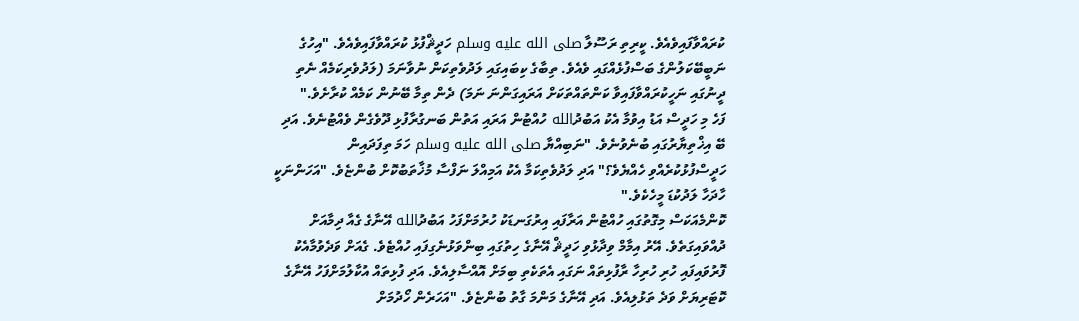ކުރައްވާފައިވެއެވެ. ކީރިތި ރަސޫލާ صلى الله عليه وسلم ހަދީޘްފުޅު ކުރައްވާފައިވެއެވެ. "އިހުގެ ނަބީބޭކަލުންގެ ބަސްފުޅެއްގައި ވެއެވެ. ތިބާގެ ކިބައިގައި ލަދުވެތިކަން ނުވާނަމަ (ލަދުވެރިކަމެއް ނެތި ދީނުގައި ނަހީކުރައްވާފައިވާ ކަންތައްތަކަށް އަރައިގަންނަ ނަމަ) ދެން ތިމާ ބޭނުން ކަމެއް ކުރާށެވެ."
ފަހެ މި ހަދީސް އަޑު އިވުމާ އެކު އަބުދުالله ހުއްޓުން އަރައި އަތުން ބަނގުރާފުޅި ދޫވެގެން ވެއްޓުނެވެ. އަދި ބޭ އިޚްތިޔާރުގައި ބުނެވުނެވެ. "ނަބިއްޔާ صلى الله عليه وسلم ހަމަ ތިފަދައިން ހަދީސްފުޅުކުރެއްވި ހެއްޔެވެ؟" އަދި ލަދުވެތިކަމާ އެކު އަމިއްލަ ނަފްސާ މުޚާތަބުކޮށް ބުންޏެވެ. "އަހަންނަކީ ހާދަހާ ލަދުކުޑަ މީހެކެވެ."
ކޮންމެއަކަސް މިގޮތުގައި ހުއްޓުން އަރާފައި އިރުގަނޑަކު ހުރުމަށްފަހު އަބުދުالله އޭނާގެ ގެއާ ދިމާއަށް ދުއްވައިގަތެވެ. އޭރު އިމާމް ވިދާޅުވި ހަދީޘް އޭނާގެ ހިތުގައި ބިންވަޅުނެގިފައި ހުއްޓެވެ. ގެއަށް ވަދެވުމާއެކު ފޮރުވައިފައި ހުރި ހުރިހާ ރާފުޅިތައް ނަގައި އެތަކެތި ބިމަށް އޮއްސާލިއެވެ. އަދި ފުޅިތައް އުކާލުމަށްފަހު އޭނާގެ ކޮޓަރިޔަށް ވަދެ ތަޅުލިއެވެ. އަދި އޭނާގެ މަންމަ ގާތު ބުންޏެވެ. "އަހަރެން ހޯދުމަށް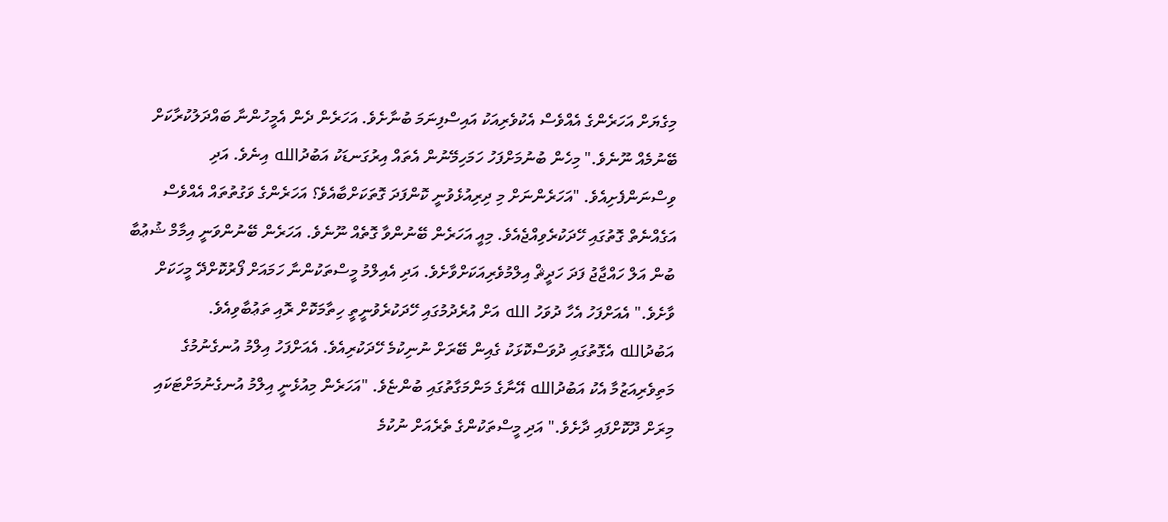މިގެޔަށް އަހަރެންގެ އެއްވެސް އެކުވެރިއަކު އައިސްފިނަމަ ބުނާށެވެ. އަހަރެން ދެން އެމީހުންނާ ބައްދަލުކުރާކަށް ބޭނުމެއް ނޫނެވެ." މިހެން ބުނުމަށްފަހު ހަމަހިމޭނުން އެތައް އިރުގަނޑަކު އަބުދުالله އިނެވެ. އަދި ވިސްނަންފެށިއެވެ. "އަހަރެންނަށް މި ދިރިއުޅެވުނީ ކޮންފަދަ ގޮތަކަށްބާއެވެ؟ އަހަރެންގެ ވަގުތުތައް އެއްވެސް އަގެއްނެތް ގޮތުގައި ހޭދަކުރެވިއްޖެއެވެ. މިއީ އަހަރެން ބޭނުންވާ ގޮތެއް ނޫނެވެ. އަހަރެން ބޭނުންވަނީ އިމާމް ޝުޢުބާ ބުން އަލް ހައްޖާޖު ފަދަ ހަދީޘް އިލްމުވެރިއަކަށްވާށެވެ. އަދި އެއިލްމު މީސްތަކުންނާ ހަމައަށް ފޯރުކޮށްދޭ މީހަކަށް ވާށެވެ." އެއަށްފަހު އެހާ ދުވަހު الله އަށް އުރެދުމުގައި ހޭދަކުރެވުނީތީ ހިތާމަކޮށް ރޮއި ތަޢުބާވިއެވެ.
އަބުދުالله އެގޮތުގައި ދުވަސްކޮޅަކު ގެއިން ބޭރަށް ނުނިކުމެ ހޭދަކުރިއެވެ. އެއަށްފަހު އިލްމު އުނގެނުމުގެ މަތިވެރިއަޒުމާ އެކު އަބުދުالله އޭނާގެ މަންމަގާތުގައި ބުންޏެވެ. "އަހަރެން މިއުޅެނީ އިލްމު އުނގެނުމަށްޓަކައި މިރަށް ދޫކޮށްފައި ދާށެވެ." އަދި މީސްތަކުންގެ ތެރެއަށް ނުކުމެ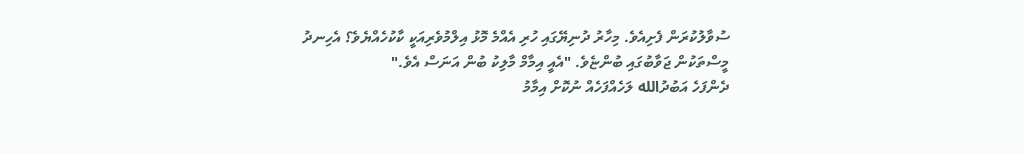ސުވާލުކުރަން ފެށިއެވެ. މިހާރު ދުނިޔޭގައި ހުރި އެއްމެ މޮޅު އިލްމުވެރިއަކީ ކާކުހެއްޔެވެ؟ އެހިނދު މީސްތަކުން ޖަވާބުގައި ބުންޏެވެ. "އެއީ އިމާމް މާލިކު ބުން އަނަސް އެވެ."
ދެންފަހެ އަބުދުالله ލަހެއްފަހެއް ނުކޮށް އިމާމު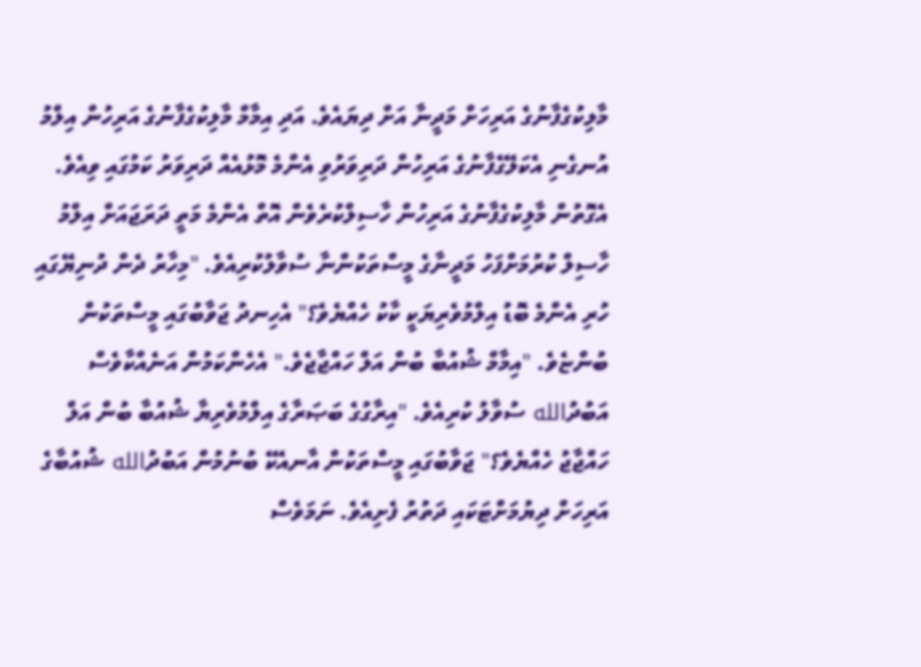މާލިކުގެފާނުގެ އަރިހަށް މަދީނާ އަށް ދިޔައެވެ. އަދި އިމާމް މާލިކުގެފާނުގެ އަރިހުން އިލްމު އުނގެނި އެކަލޭގެފާނުގެ އަރިހުން ދަރިވަރުވި އެންމެ މޮޅުއެއް ދަރިވަރު ކަމުގައި ވިއެވެ. އެގޮތުން މާލިކުގެފާނުގެ އަރިހުން ހާސިލްކުރެވެން އޮތް އެންމެ މަތީ ދަރަޖައަށް އިލްމު ހާސިލް ކުރުމަށްފަހު މަދީނާގެ މީސްތަކުންނާ ސުވާލުކުރިއެވެ. "މިހާރު ދެން ދުނިޔޭގައި ހުރި އެންމެ ބޮޑު އިލްމުވެރިޔަކީ ކާކު ހެއްޔެވެ؟" އެހިނދު ޖަވާބުގައި މީސްތަކުން ބުންޏެވެ. "އިމާމް ޝުއުބާ ބުން އަލް ހައްޖާޖެވެ." އެހެންކަމުން އަނެއްކާވެސް އަބުދުالله ސުވާލު ކުރިއެވެ. "އިރާގުގެ ބަޞަރާގެ އިލްމުވެރިޔާ ޝުއުބާ ބުން އަލް ހައްޖާޖު ހެއްޔެވެ؟" ޖަވާބުގައި މީސްތަކުން އާނއެކޭ ބުނުމުން އަބުދުالله ޝުއުބާގެ އަރިހަށް ދިޔުމަށްޓަކައި ދަތުރު ފެށިއެވެ. ނަމަވެސް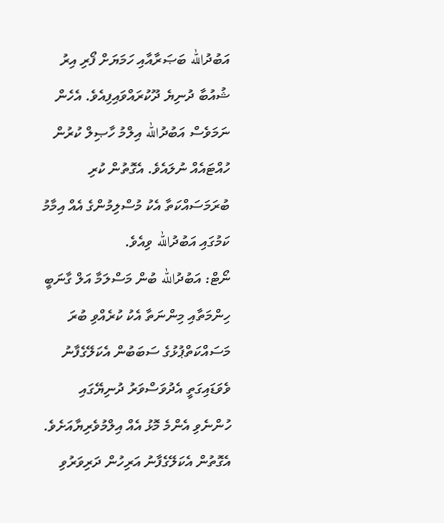އަބުދުالله ބަޞަރާއާއި ހަމަޔަށް ފޯރި އިރު ޝުއުބާ ދުނިޔެ ދޫކުރައްވައިފިއެވެ. އެހެން ނަމަވެސް އަބުދުالله އިލްމު ހާޞިލް ކުރުން ހުއްޓައެއް ނުލައެވެ. އެގޮތުން ކުރި ބުރަމަސައްކަތާ އެކު މުސްލިމުންގެ އެއް އިމާމު ކަމުގައި އަބުދުالله ވިއެވެ.
ނޯޓް: އަބުދުالله ބުން މަސްލަމާ އަލް ގާނަބީ ހިންމަތާއި މިންނަތާ އެކު ކުރެއްވި ބުރަ މަސައްކަތްޕުޅުގެ ސަބަބުން އެކަލޭގެފާނު ވެވަޑައިގަތީ އެދުވަސްވަރު ދުނިޔޭގައި ހުންނެވި އެންމެ މޮޅު އެއް އިލްމުވެރިޔާއަށެވެ. އެގޮތުން އެކަލޭގެފާނު އަރިހުން ދަރިވަރުވި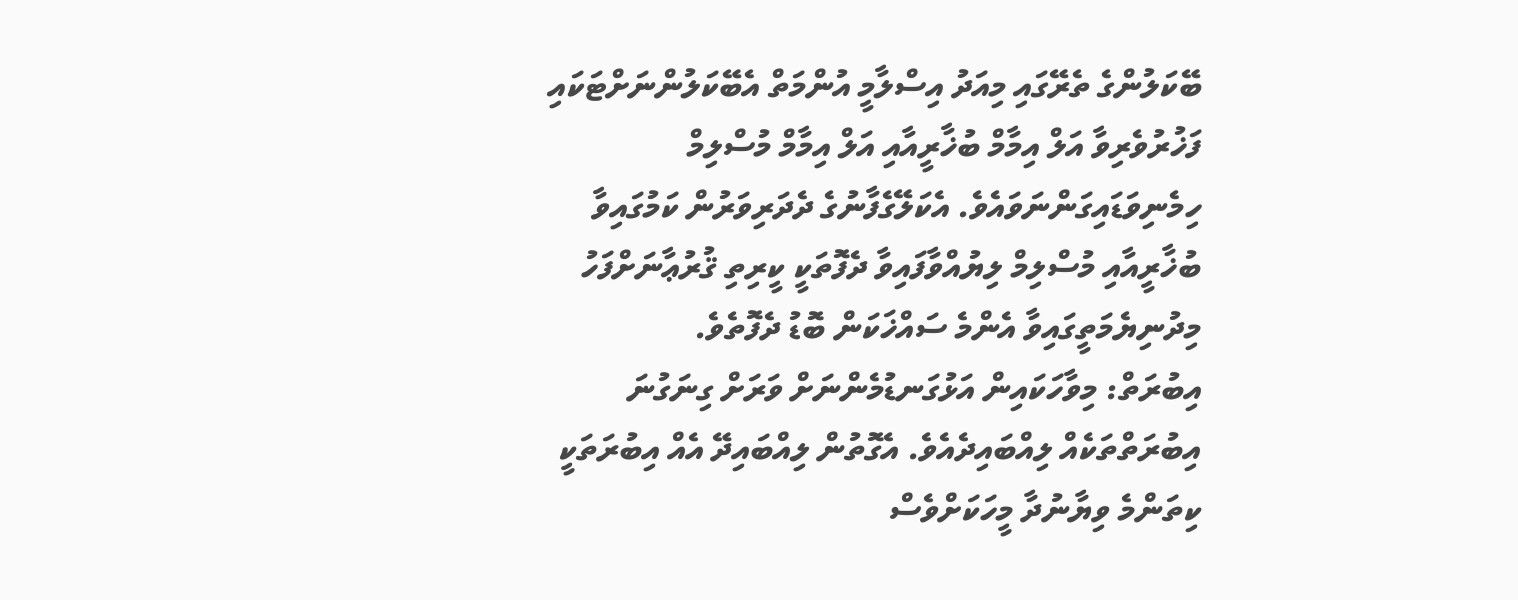ބޭކަލުންގެ ތެރޭގައި މިއަދު އިސްލާމީ އުންމަތް އެބޭކަލުންނަށްޓަކައި ފަޚުރުވެރިވާ އަލް އިމާމް ބުޚާރީއާއި އަލް އިމާމް މުސްލިމް ހިމެނިވަޑައިގަންނަވައެވެ. އެކަލޭގެފާނުގެ ދެދަރިވަރުން ކަމުގައިވާ ބުޚާރީއާއި މުސްލިމް ލިޔުއްވާފައިވާ ދެފޮތަކީ ކީރިތި ޤުރުޢާނަށްފަހު މިދުނިޔެމަތީގައިވާ އެންމެ ސައްޚަކަން ބޮޑު ދެފޮތެވެ.
އިބުރަތް: މިވާހަކައިން އަޅުގަނޑުމެންނަށް ވަރަށް ގިނަގުނަ އިބުރަތްތަކެއް ލިއްބައިދެއެވެ. އެގޮތުން ލިއްބައިދޭ އެއް އިބުރަތަކީ ކިތަންމެ ވިޔާނުދާ މީހަކަށްވެސް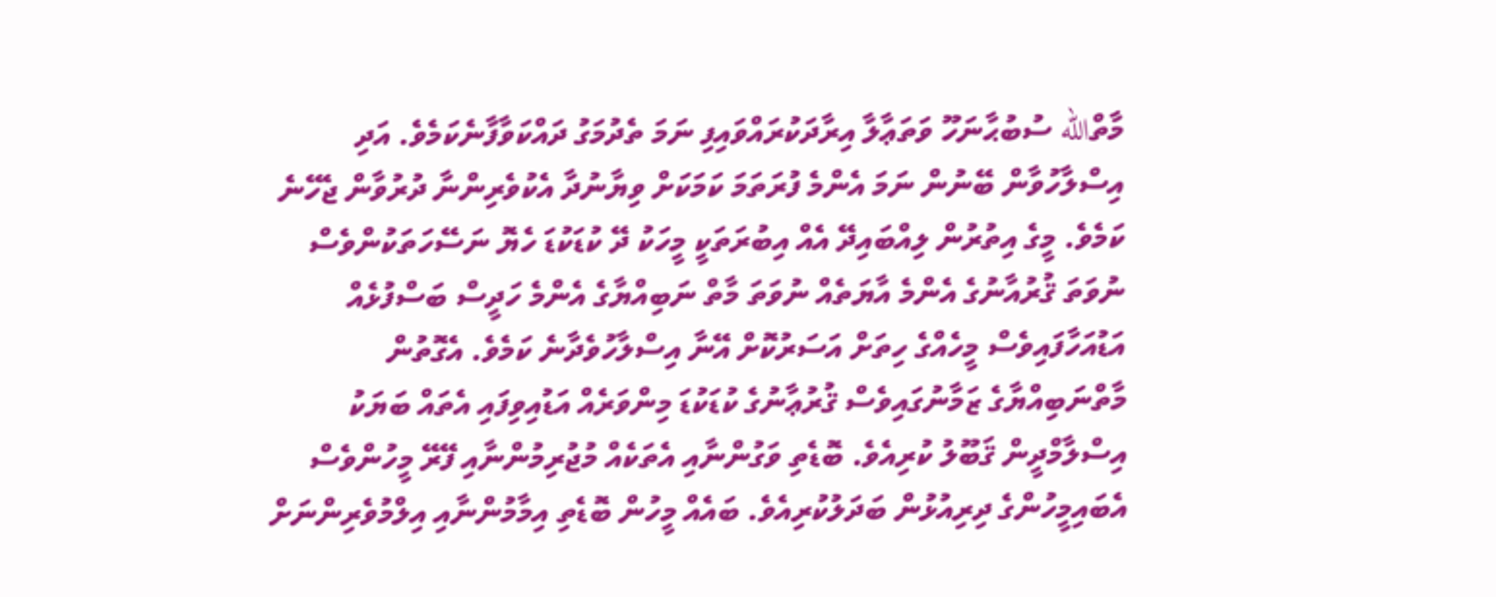މާތްالله ސުބުޙާނަހޫ ވަތަޢާލާ އިރާދަކުރައްވައިފި ނަމަ ތެދުމަގު ދައްކަވާފާނެކަމެވެ. އަދި އިސްލާހުވާން ބޭނުން ނަމަ އެންމެ ފުރަތަމަ ކަމަކަށް ވިޔާނުދާ އެކުވެރިންނާ ދުރުވާން ޖެހޭނެ ކަމެވެ. މީގެ އިތުރުން ލިއްބައިދޭ އެއް އިބުރަތަކީ މީހަކު ދޭ ކުޑަކުޑަ ހެޔޮ ނަސޭހަތަކުންވެސް ނުވަތަ ޤުރުއާނުގެ އެންމެ އާޔަތެއް ނުވަތަ މާތް ނަބިއްޔާގެ އެންމެ ހަދީސް ބަސްފުޅެއް އަޑުއަހާފައިވެސް މީހެއްގެ ހިތަށް އަސަރުކޮށް އޭނާ އިސްލާހުވެދާނެ ކަމެވެ. އެގޮތުން މާތްނަބިއްޔާގެ ޒަމާނުގައިވެސް ޤުރުޢާނުގެ ކުޑަކުޑަ މިންވަރެއް އަޑުއިވިފައި އެތައް ބަޔަކު އިސްލާމްދީން ޤަބޫލު ކުރިއެވެ. ބޮޑެތި ވަގުންނާއި އެތަކެއް މުޖުރިމުންނާއި ފޭރޭ މީހުންވެސް އެބައިމީހުންގެ ދިރިއުޅުން ބަދަލުކުރިއެވެ. ބައެއް މީހުން ބޮޑެތި އިމާމުންނާއި އިލްމުވެރިންނަށް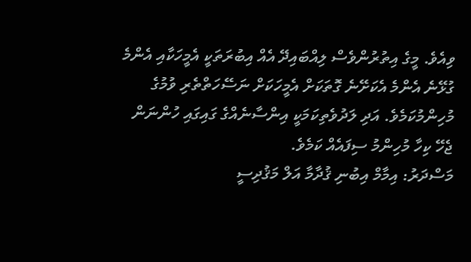ވިއެވެ. މީގެ އިތުރުންވެސް ލިއްބައިދޭ އެއް އިބުރަތަކީ އެމީހަކާއި އެންމެ ގުޅޭނެ އެންމެ އެކަށޭނެ ގޮތަކަށް އެމީހަކަށް ނަސޭހަތްތެރި ވުމުގެ މުހިންމުކަމެވެ. އަދި ލަދުވެތިކަމަކީ އިންސާނެއްގެ ގައިގައި ހުންނަން ޖެހޭ ކިހާ މުހިންމު ސިފައެއް ކަމެވެ.
މަސްދަރު: އިމާމް އިބުނި ޤުދާމާ އަލް މަޤުދިސީ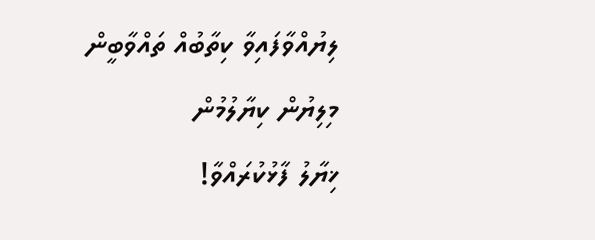ލިޔުއްވާފައިވާ ކިތާބުއް ތައްވާބީން
މިލިޔުން ކިޔާލުމުން
ޚިޔާލު ފާޅުކުރައްވާ!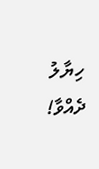ހިޔާލު ދެއްވާ!